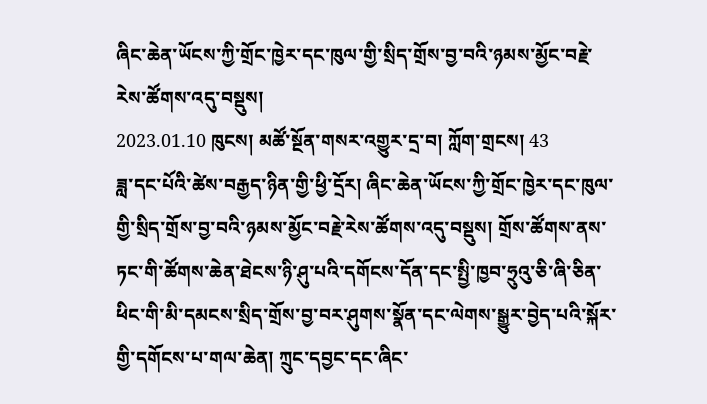ཞིང་ཆེན་ཡོངས་ཀྱི་གྲོང་ཁྱེར་དང་ཁུལ་གྱི་སྲིད་གྲོས་བྱ་བའི་ཉམས་མྱོང་བརྗེ་རེས་ཚོགས་འདུ་བསྡུས།
2023.01.10 ཁུངས། མཚོ་སྔོན་གསར་འགྱུར་དྲ་བ། ཀློག་གྲངས། 43
ཟླ་དང་པོའི་ཚེས་བརྒྱད་ཉིན་གྱི་ཕྱི་དྲོར། ཞིང་ཆེན་ཡོངས་ཀྱི་གྲོང་ཁྱེར་དང་ཁུལ་གྱི་སྲིད་གྲོས་བྱ་བའི་ཉམས་མྱོང་བརྗེ་རེས་ཚོགས་འདུ་བསྡུས། གྲོས་ཚོགས་ནས་ཏང་གི་ཚོགས་ཆེན་ཐེངས་ཉི་ཤུ་པའི་དགོངས་དོན་དང་སྤྱི་ཁྱབ་ཧྲུའུ་ཅི་ཞི་ཅིན་ཕིང་གི་མི་དམངས་སྲིད་གྲོས་བྱ་བར་ཤུགས་སྣོན་དང་ལེགས་སྒྱུར་བྱེད་པའི་སྐོར་གྱི་དགོངས་པ་གལ་ཆེན། ཀྲུང་དབྱང་དང་ཞིང་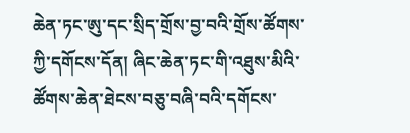ཆེན་ཏང་ཨུ་དང་སྲིད་གྲོས་བྱ་བའི་གྲོས་ཚོགས་ཀྱི་དགོངས་དོན། ཞིང་ཆེན་ཏང་གི་འཐུས་མིའི་ཚོགས་ཆེན་ཐེངས་བཅུ་བཞི་བའི་དགོངས་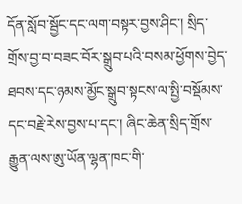དོན་སློབ་སྦྱོང་དང་ལག་བསྟར་བྱས་ཤིང་། སྲིད་གྲོས་བྱ་བ་བཟང་བོར་སྒྲུབ་པའི་བསམ་ཕྱོགས་བྱེད་ཐབས་དང་ཉམས་མྱོང་སྒྲུབ་སྟངས་ལ་སྤྱི་བསྡོམས་དང་བརྗེ་རེས་བྱས་པ་དང་། ཞིང་ཆེན་སྲིད་གྲོས་རྒྱུན་ལས་ཨུ་ཡོན་ལྷན་ཁང་གི་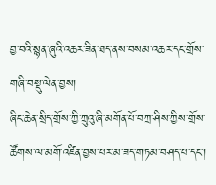བྱ་བའི་སྙན་ཞུའི་འཆར་ཟིན་ཐད་ནས་བསམ་འཆར་དང་གྲོས་གཞི་བསྡུ་ལེན་བྱས།
ཞིང་ཆེན་སྲིད་གྲོས་ཀྱི་ཀྲུའུ་ཞི་མགོན་པོ་བཀྲ་ཤིས་ཀྱིས་གྲོས་ཚོགས་ལ་མགོ་འཛིན་བྱས་པར་མ་ཟད་གཏམ་བཤད་པ་དང་།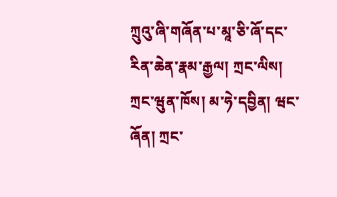ཀྲུའུ་ཞི་གཞོན་པ་མཱ་ཅི་ཞོ་དང་རིན་ཆེན་རྣམ་རྒྱལ། ཀྲང་ལིས། ཀྲང་ཝུན་ཁོས། མ་ཧེ་དབྱིན། ཝང་ཞོན། ཀྲང་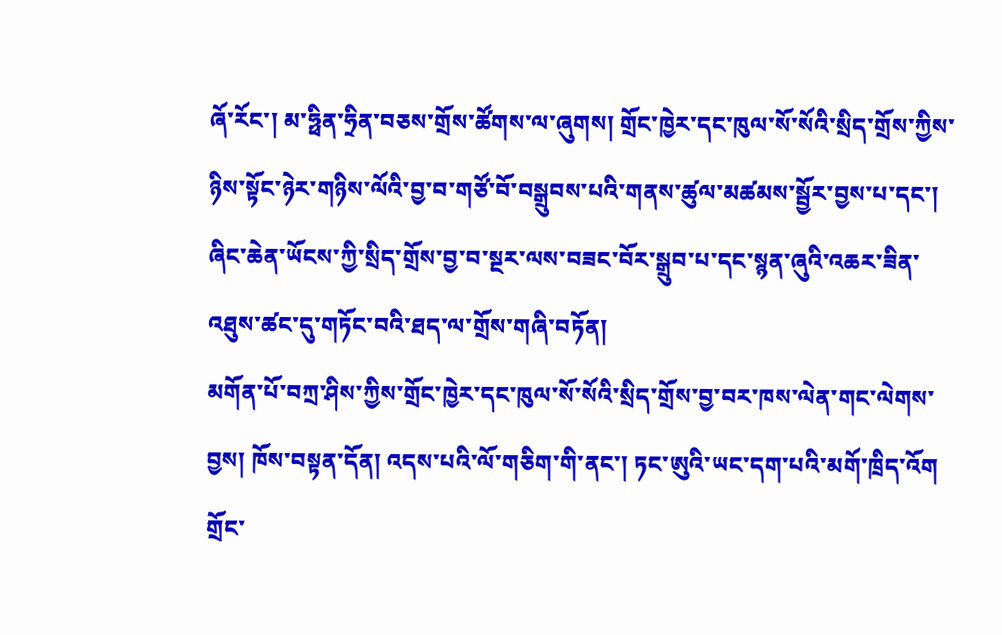ཞོ་རོང་། མ་ཧྥིན་ཧྲིན་བཅས་གྲོས་ཚོགས་ལ་ཞུགས། གྲོང་ཁྱེར་དང་ཁུལ་སོ་སོའི་སྲིད་གྲོས་ཀྱིས་ཉིས་སྟོང་ཉེར་གཉིས་ལོའི་བྱ་བ་གཙོ་བོ་བསྒྲུབས་པའི་གནས་ཚུལ་མཚམས་སྦྱོར་བྱས་པ་དང་། ཞིང་ཆེན་ཡོངས་ཀྱི་སྲིད་གྲོས་བྱ་བ་སྔར་ལས་བཟང་བོར་སྒྲུབ་པ་དང་སྙན་ཞུའི་འཆར་ཟིན་འཐུས་ཚང་དུ་གཏོང་བའི་ཐད་ལ་གྲོས་གཞི་བཏོན།
མགོན་པོ་བཀྲ་ཤིས་ཀྱིས་གྲོང་ཁྱེར་དང་ཁུལ་སོ་སོའི་སྲིད་གྲོས་བྱ་བར་ཁས་ལེན་གང་ལེགས་བྱས། ཁོས་བསྟན་དོན། འདས་པའི་ལོ་གཅིག་གི་ནང་། ཏང་ཨུའི་ཡང་དག་པའི་མགོ་ཁྲིད་འོག གྲོང་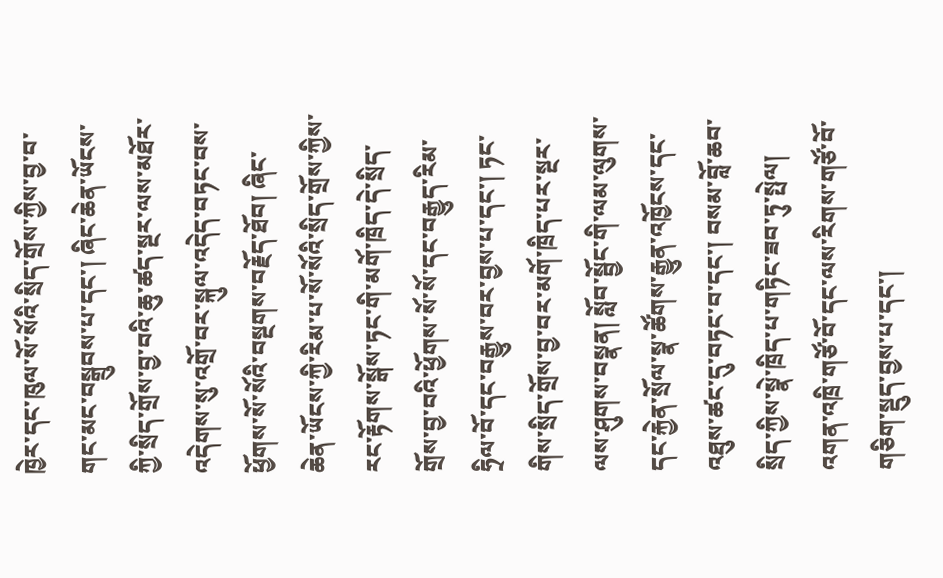ཁྱེར་དང་ཁུལ་སོ་སོའི་སྲིད་གྲོས་ཀྱིས་བྱ་བ་གང་མང་བསྒྲུབས་པ་དང་། ཞིང་ཆེན་ཡོངས་ཀྱི་སྲིད་གྲོས་བྱ་བའི་ཆུ་ཚད་སྔར་ལས་མཐོར་འདེགས་སུ་འགྲོ་བར་སྐུལ་འདེད་བཏང་བས་ཕྱོགས་སོ་སོའི་བསྔགས་བརྗོད་ཐོབ། ཞིང་ཆེན་ཡོངས་ཀྱི་རིམ་པ་སོ་སོའི་སྲིད་གྲོས་ཀྱིས་རང་རྟོགས་སྒོས་ཏང་གི་མགོ་ཁྲིད་དེ་སྲིད་གྲོས་བྱ་བའི་ཕྱོགས་སོ་སོ་དང་བརྒྱུད་རིམ་ཧྲིལ་བོ་དང་བརྒྱུས་བར་བྱས་པ་དང་། ཏང་གིས་སྲིད་གྲོས་བྱ་བར་མགོ་ཁྲིད་པར་སྔར་ལས་ཤུགས་བསྣན། སློབ་སྦྱོང་གི་ལམ་ལུགས་དང་རྐྱེན་སྲོལ་སྣ་ཚོགས་རྒྱུན་འཁྱོངས་དང་འཐུས་ཚང་དུ་བཏང་བ་དང་། བསམ་བློ་ཆབ་སྲིད་ཀྱིས་སྣེ་ཁྲིད་པ་གཏིང་ཟབ་ཏུ་སྤེལ། འགན་འཁྲི་གཙོ་བོ་དང་ལས་རིགས་གཙོ་བོ་གཅིག་སྡུད་བྱས་པ་དང་།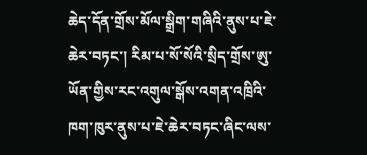ཆེད་དོན་གྲོས་མོལ་སྒྲིག་གཞིའི་ནུས་པ་ཇེ་ཆེར་བཏང་། རིམ་པ་སོ་སོའི་སྲིད་གྲོས་ཨུ་ཡོན་གྱིས་རང་འགུལ་སྒོས་འགན་འཁྲིའི་ཁག་ཁུར་ནུས་པ་ཇེ་ཆེར་བཏང་ཞིང་ལས་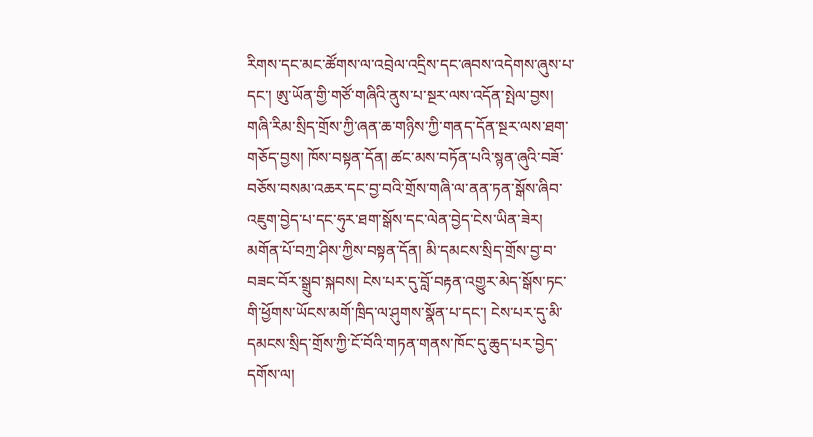རིགས་དང་མང་ཚོགས་ལ་འབྲེལ་འདྲིས་དང་ཞབས་འདེགས་ཞུས་པ་དང་། ཨུ་ཡོན་གྱི་གཙོ་གཞིའི་ནུས་པ་སྔར་ལས་འདོན་སྤེལ་བྱས། གཞི་རིམ་སྲིད་གྲོས་ཀྱི་ཞན་ཆ་གཉིས་ཀྱི་གནད་དོན་སྔར་ལས་ཐག་གཅོད་བྱས། ཁོས་བསྟན་དོན། ཚང་མས་བཏོན་པའི་སྙན་ཞུའི་བཟོ་བཅོས་བསམ་འཆར་དང་བྱ་བའི་གྲོས་གཞི་ལ་ནན་ཏན་སྒོས་ཞིབ་འཇུག་བྱེད་པ་དང་ཧུར་ཐག་སྒོས་དང་ལེན་བྱེད་ངེས་ཡིན་ཟེར།
མགོན་པོ་བཀྲ་ཤིས་ཀྱིས་བསྟན་དོན། མི་དམངས་སྲིད་གྲོས་བྱ་བ་བཟང་བོར་སྒྲུབ་སྐབས། ངེས་པར་དུ་བློ་བརྟན་འགྱུར་མེད་སྒོས་ཏང་གི་ཕྱོགས་ཡོངས་མགོ་ཁྲིད་ལ་ཤུགས་སྣོན་པ་དང་། ངེས་པར་དུ་མི་དམངས་སྲིད་གྲོས་ཀྱི་ངོ་བོའི་གཏན་གནས་ཁོང་དུ་ཆུད་པར་བྱེད་དགོས་ལ།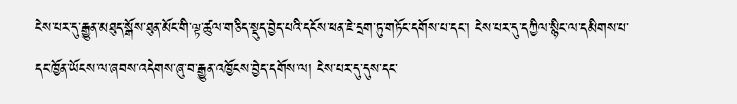ངེས་པར་དུ་རྒྱུན་མཐུད་སྒོས་ཐུན་མོང་གི་ལྟ་ཚུལ་གཅིད་སྡུད་བྱེད་པའི་དངོས་ཕན་ཇེ་དྲག་ཏུ་གཏོང་དགོས་པ་དང་། ངེས་པར་དུ་དཀྱིལ་སྙིང་ལ་དམིགས་པ་དང་ཁྱོན་ཡོངས་ལ་ཞབས་འདེགས་ཞུ་བ་རྒྱུན་འཁྱོངས་བྱེད་དགོས་ལ། ངེས་པར་དུ་དུས་དང་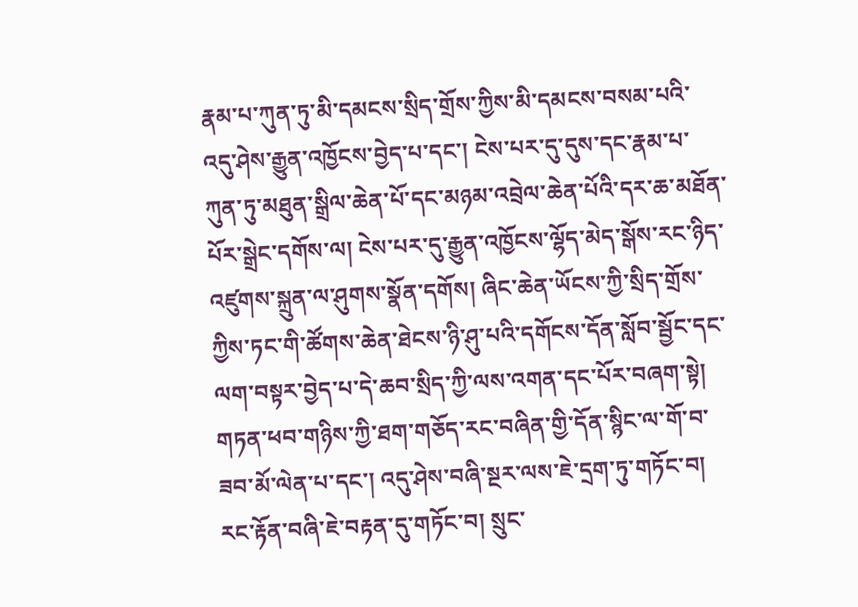རྣམ་པ་ཀུན་ཏུ་མི་དམངས་སྲིད་གྲོས་ཀྱིས་མི་དམངས་བསམ་པའི་འདུ་ཤེས་རྒྱུན་འཁྱོངས་བྱེད་པ་དང་། ངེས་པར་དུ་དུས་དང་རྣམ་པ་ཀུན་ཏུ་མཐུན་སྒྲིལ་ཆེན་པོ་དང་མཉམ་འབྲེལ་ཆེན་པོའི་དར་ཆ་མཐོན་པོར་སྒྲེང་དགོས་ལ། ངེས་པར་དུ་རྒྱུན་འཁྱོངས་ལྷོད་མེད་སྒོས་རང་ཉིད་འཛུགས་སྐྲུན་ལ་ཤུགས་སྣོན་དགོས། ཞིང་ཆེན་ཡོངས་ཀྱི་སྲིད་གྲོས་ཀྱིས་ཏང་གི་ཚོགས་ཆེན་ཐེངས་ཉི་ཤུ་པའི་དགོངས་དོན་སློབ་སྦྱོང་དང་ལག་བསྟར་བྱེད་པ་དེ་ཆབ་སྲིད་ཀྱི་ལས་འགན་དང་པོར་བཞག་སྟེ། གཏན་ཕབ་གཉིས་ཀྱི་ཐག་གཅོད་རང་བཞིན་གྱི་དོན་སྙིང་ལ་གོ་བ་ཟབ་མོ་ལེན་པ་དང་། འདུ་ཤེས་བཞི་སྔར་ལས་ཇེ་དྲག་ཏུ་གཏོང་བ། རང་རྟོན་བཞི་ཇེ་བརྟན་དུ་གཏོང་བ། སྲུང་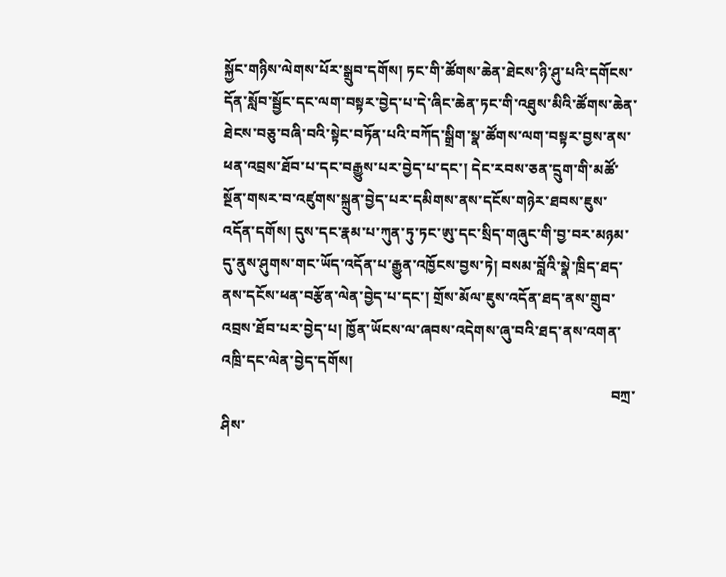སྐྱོང་གཉིས་ལེགས་པོར་སྒྲུབ་དགོས། ཏང་གི་ཚོགས་ཆེན་ཐེངས་ཉི་ཤུ་པའི་དགོངས་དོན་སློབ་སྦྱོང་དང་ལག་བསྟར་བྱེད་པ་དེ་ཞིང་ཆེན་ཏང་གི་འཐུས་མིའི་ཚོགས་ཆེན་ཐེངས་བཅུ་བཞི་བའི་སྟེང་བཏོན་པའི་བཀོད་སྒྲིག་སྣ་ཚོགས་ལག་བསྟར་བྱས་ནས་ཕན་འབྲས་ཐོབ་པ་དང་བརྒྱུས་པར་བྱེད་པ་དང་། དེང་རབས་ཅན་དྲུག་གི་མཚོ་སྔོན་གསར་བ་འཛུགས་སྐྲུན་བྱེད་པར་དམིགས་ནས་དངོས་གཉེར་ཐབས་ཇུས་འདོན་དགོས། དུས་དང་རྣམ་པ་ཀུན་ཏུ་ཏང་ཨུ་དང་སྲིད་གཞུང་གི་བྱ་བར་མཉམ་དུ་ནུས་ཤུགས་གང་ཡོད་འདོན་པ་རྒྱུན་འཁྱོངས་བྱས་ཏེ། བསམ་བློའི་སྣེ་ཁྲིད་ཐད་ནས་དངོས་ཕན་བརྩོན་ལེན་བྱེད་པ་དང་། གྲོས་མོལ་ཇུས་འདོན་ཐད་ནས་གྲུབ་འབྲས་ཐོབ་པར་བྱེད་པ། ཁྱོན་ཡོངས་ལ་ཞབས་འདེགས་ཞུ་བའི་ཐད་ནས་འགན་འཁྲི་དང་ལེན་བྱེད་དགོས།
                                                                                                           བཀྲ་ཤིས་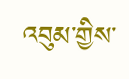འབུམ་གྱིས་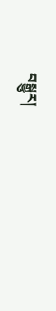བསྒྱུར།